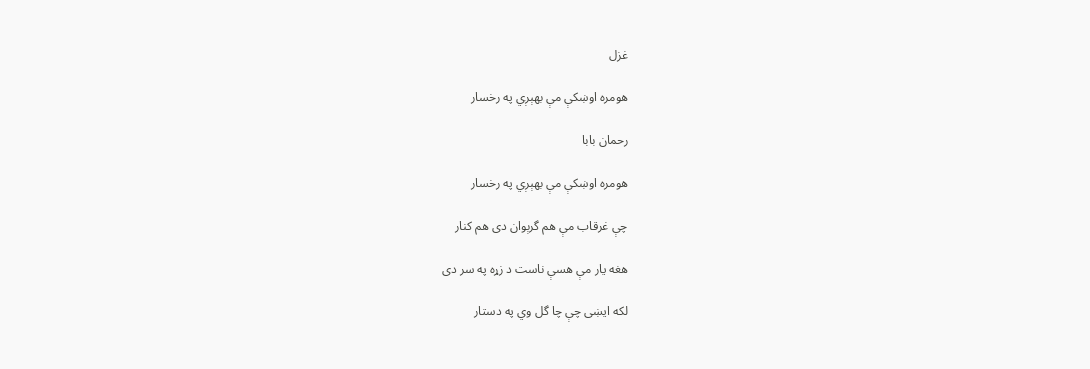غزل

هومره اوښکې مې بهېږي په رخسار

رحمان بابا

هومره اوښکې مې بهېږي په رخسار

چې غرقاب مې هم گرېوان دی هم کنار

هغه يار مې هسې ناست د زړه په سر دی

لکه ايښی چې چا گل وي په دستار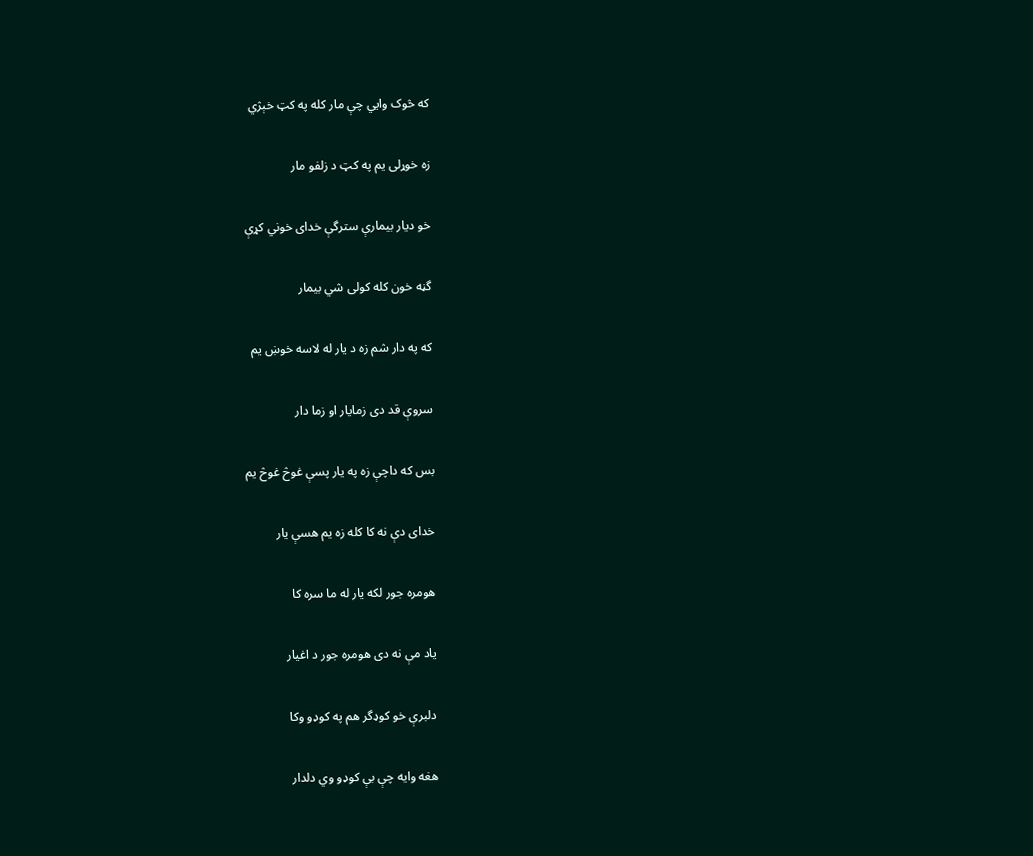که څوک وايي چې مار کله په کټ خېژي

زه خوړلی يم په کټ د زلفو مار

خو ديار بيمارې سترگې خدای خوني کړې

گڼه خون کله کولی شي بيمار

که په دار شم زه د يار له لاسه خوښ يم

سروې قد دی زمايار او زما دار

بس که داچې زه په يار پسې غوڅ غوڅ يم

خدای دې نه کا کله زه يم هسې يار

هومره جور لکه يار له ما سره کا

ياد مې نه دی هومره جور د اغيار

دلبرې خو کوډگر هم په کوډو وکا

هغه وايه چې بې کوډو وي دلدار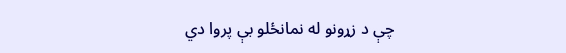چې د زړونو له نمانځلو بې پروا دي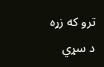ترو که زړه د سړي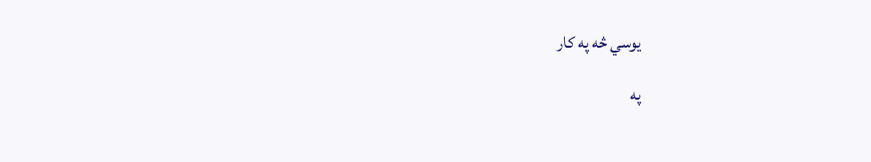يوسي څه په کار

په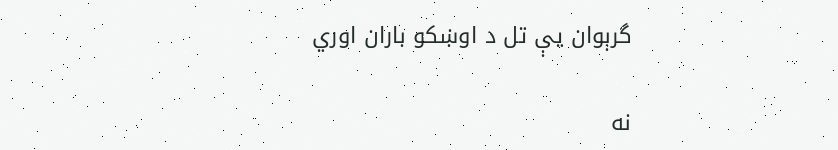گرېوان يې تل د اوښکو باران اوري

نه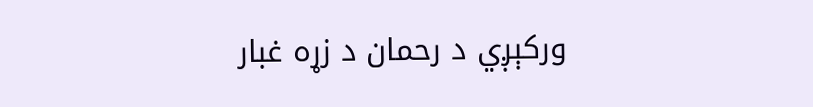ورکېږي د رحمان د زړه غبار